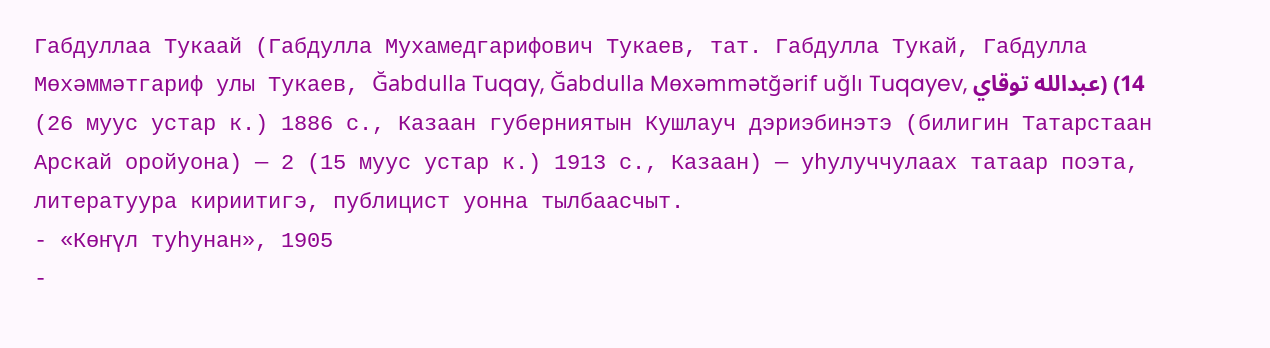Габдуллаа Тукаай (Габдулла Мухамедгарифович Тукаев, тат. Габдулла Тукай, Габдулла Мөхәммәтгариф улы Тукаев, Ğabdulla Tuqay, Ğabdulla Mөxəmmətğərif uğlı Tuqayev, عبدالله توقاي) (14 (26 муус устар к.) 1886 с., Казаан губерниятын Кушлауч дэриэбинэтэ (билигин Татарстаан Арскай оройуона) — 2 (15 муус устар к.) 1913 с., Казаан) — уһулуччулаах татаар поэта, литератуура кириитигэ, публицист уонна тылбаасчыт.
- «Көҥүл туһунан», 1905
-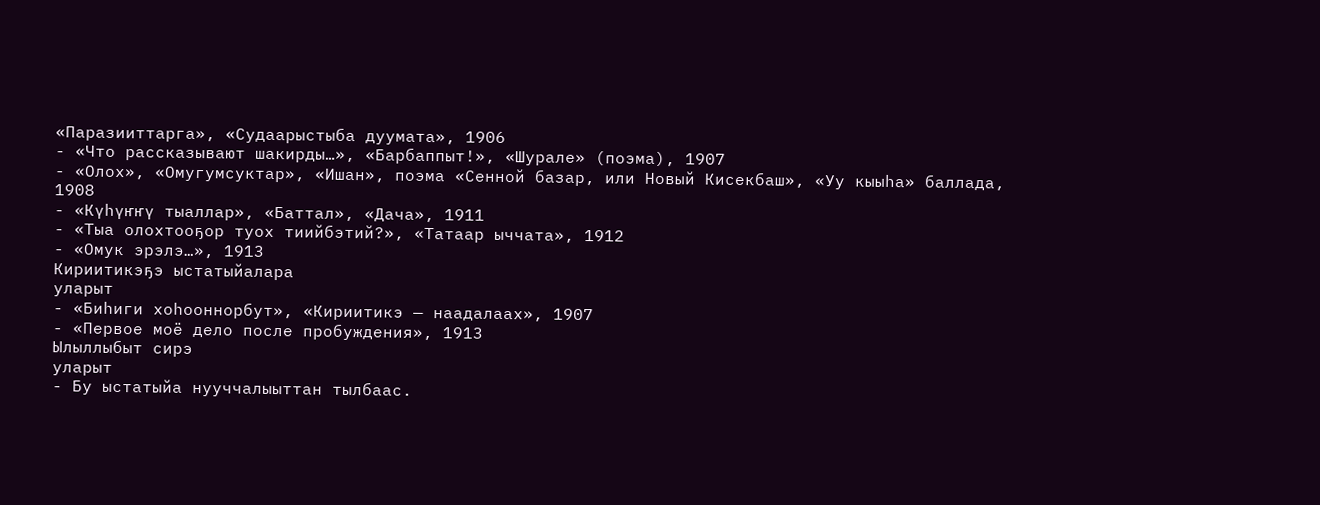«Паразииттарга», «Судаарыстыба дуумата», 1906
- «Что рассказывают шакирды…», «Барбаппыт!», «Шурале» (поэма), 1907
- «Олох», «Омугумсуктар», «Ишан», поэма «Сенной базар, или Новый Кисекбаш», «Уу кыыһа» баллада, 1908
- «Күһүҥҥү тыаллар», «Баттал», «Дача», 1911
- «Тыа олохтооҕор туох тиийбэтий?», «Татаар ыччата», 1912
- «Омук эрэлэ…», 1913
Кириитикэҕэ ыстатыйалара
уларыт
- «Биһиги хоһооннорбут», «Кириитикэ — наадалаах», 1907
- «Первое моё дело после пробуждения», 1913
Ылыллыбыт сирэ
уларыт
- Бу ыстатыйа нууччалыыттан тылбаас.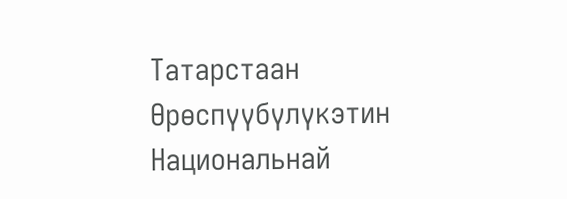Татарстаан Өрөспүүбүлүкэтин Национальнай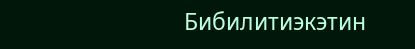Бибилитиэкэтин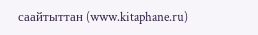саайтыттан (www.kitaphane.ru)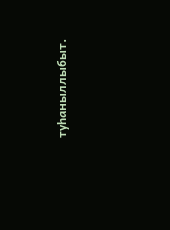туһаныллыбыт.